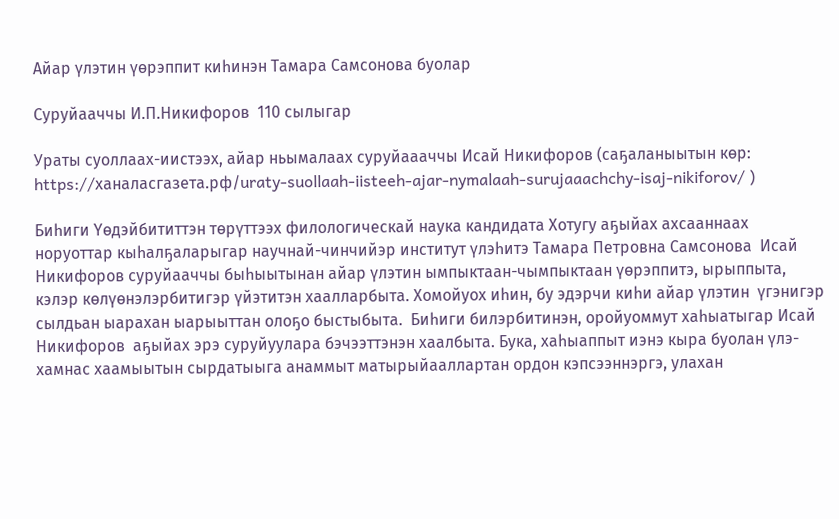Айар үлэтин үөрэппит киһинэн Тамара Самсонова буолар

Суруйааччы И.П.Никифоров  110 сылыгар

Ураты суоллаах-иистээх, айар ньымалаах суруйаааччы Исай Никифоров (саҕаланыытын көр: https://ханаласгазета.рф/uraty-suollaah-iisteeh-ajar-nymalaah-surujaaachchy-isaj-nikiforov/ )

Биһиги Үөдэйбититтэн төрүттээх филологическай наука кандидата Хотугу аҕыйах ахсааннаах норуоттар кыһалҕаларыгар научнай-чинчийэр институт үлэһитэ Тамара Петровна Самсонова  Исай Никифоров суруйааччы быһыытынан айар үлэтин ымпыктаан-чымпыктаан үөрэппитэ, ырыппыта, кэлэр көлүөнэлэрбитигэр үйэтитэн хаалларбыта. Хомойуох иһин, бу эдэрчи киһи айар үлэтин  үгэнигэр сылдьан ыарахан ыарыыттан олоҕо быстыбыта.  Биһиги билэрбитинэн, оройуоммут хаһыатыгар Исай Никифоров  аҕыйах эрэ суруйуулара бэчээттэнэн хаалбыта. Бука, хаһыаппыт иэнэ кыра буолан үлэ-хамнас хаамыытын сырдатыыга анаммыт матырыйааллартан ордон кэпсээннэргэ, улахан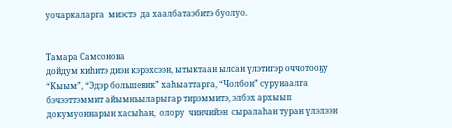уочаркаларга  миэстэ  да хаалбатаэбитэ буолуо.


Тамара Самсонова
дойдум киһитэ диэн кэрэхсээн, ытыктаан ылсан үлэтигэр оччотооҕу “Кыым”, “Эдэр большевик” хаһыаттарга, “Чолбон” сурунаалга бэчээттэммит айымньыларыгар тирэммитэ, элбэх архыып докумуоннарын хасыһан,  олору  чинчийэн  сыралаһан туран үлэлээн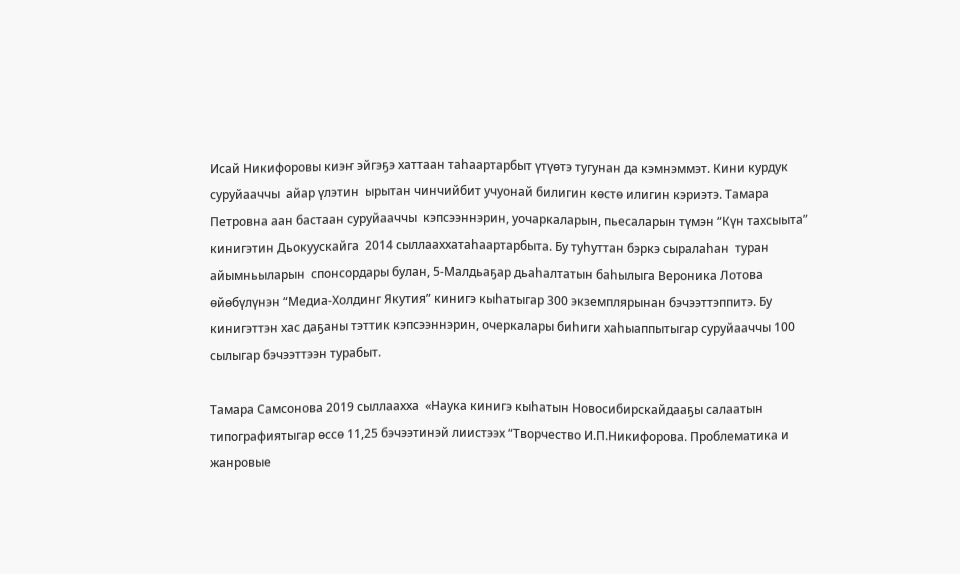Исай Никифоровы киэҥ эйгэҕэ хаттаан таһаартарбыт үтүөтэ тугунан да кэмнэммэт. Кини курдук суруйааччы  айар үлэтин  ырытан чинчийбит учуонай билигин көстө илигин кэриэтэ. Тамара Петровна аан бастаан суруйааччы  кэпсээннэрин, уочаркаларын, пьесаларын түмэн “Күн тахсыыта” кинигэтин Дьокуускайга  2014 сыллааххатаһаартарбыта. Бу туһуттан бэркэ сыралаһан  туран айымньыларын  спонсордары булан, 5-Малдьаҕар дьаһалтатын баһылыга Вероника Лотова өйөбүлүнэн “Медиа-Холдинг Якутия” кинигэ кыһатыгар 300 экземплярынан бэчээттэппитэ. Бу кинигэттэн хас даҕаны тэттик кэпсээннэрин, очеркалары биһиги хаһыаппытыгар суруйааччы 100 сылыгар бэчээттээн турабыт.

Тамара Самсонова 2019 сыллаахха  «Наука кинигэ кыһатын Новосибирскайдааҕы салаатын типографиятыгар өссө 11,25 бэчээтинэй лиистээх “Творчество И.П.Никифорова. Проблематика и жанровые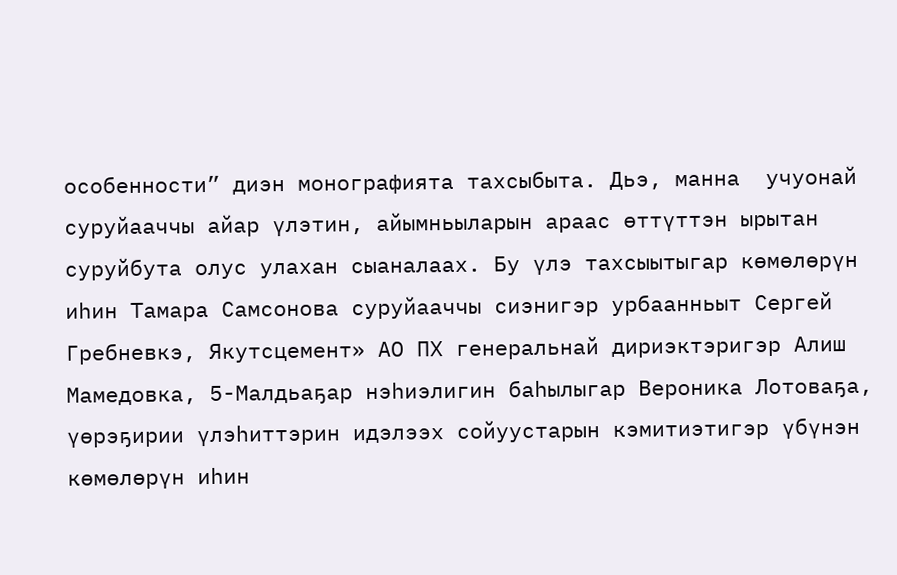особенности” диэн монографията тахсыбыта. Дьэ, манна  учуонай суруйааччы айар үлэтин, айымньыларын араас өттүттэн ырытан суруйбута олус улахан сыаналаах. Бу үлэ тахсыытыгар көмөлөрүн иһин Тамара Самсонова суруйааччы сиэнигэр урбаанньыт Сергей Гребневкэ, Якутсцемент» АО ПХ генеральнай дириэктэригэр Алиш Мамедовка, 5-Малдьаҕар нэһиэлигин баһылыгар Вероника Лотоваҕа,  үөрэҕирии үлэһиттэрин идэлээх сойуустарын кэмитиэтигэр үбүнэн көмөлөрүн иһин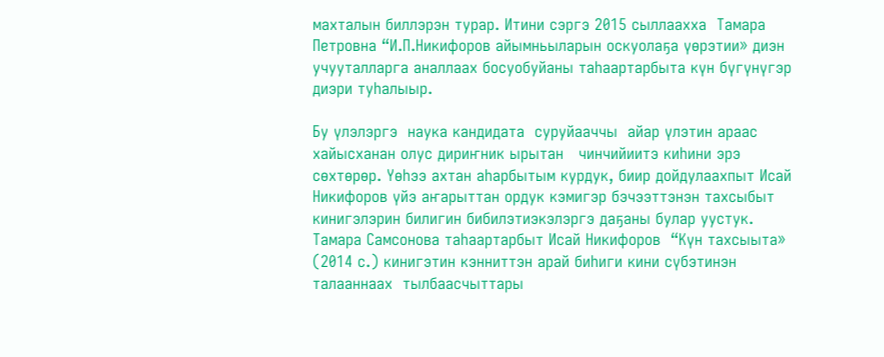махталын биллэрэн турар. Итини сэргэ 2015 сыллаахха  Тамара Петровна “И.П.Никифоров айымньыларын оскуолаҕа үөрэтии» диэн учууталларга аналлаах босуобуйаны таһаартарбыта күн бүгүнүгэр диэри туһалыыр.

Бу үлэлэргэ  наука кандидата  суруйааччы  айар үлэтин араас хайысханан олус дириҥник ырытан   чинчийиитэ киһини эрэ сөхтөрөр. Үөһээ ахтан аһарбытым курдук, биир дойдулаахпыт Исай Никифоров үйэ аҥарыттан ордук кэмигэр бэчээттэнэн тахсыбыт кинигэлэрин билигин бибилэтиэкэлэргэ даҕаны булар уустук. Тамара Самсонова таһаартарбыт Исай Никифоров  “Күн тахсыыта» (2014 с.) кинигэтин кэнниттэн арай биһиги кини сүбэтинэн талааннаах  тылбаасчыттары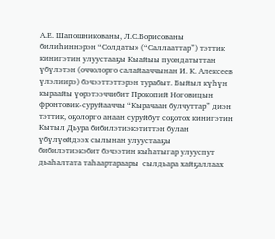А.Е. Шапошникованы, Л.С.Борисованы билиһиннэрэн “Солдаты» (“Саллааттар”) тэттик кинигэтин улуустааҕы Кыайыы пуондатыттан үбүлэтэн (оччолорго салайааччынан И. К. Алексеев үлэлиирэ) бэчээттэттэрэн турабыт. Быйыл күһүн кыраайы үөрэтээччибит Прокопий Ноговицын фронтовик-суруйааччы “Кырачаан булчуттар” диэн тэттик, оҕолорго анаан суруйбут соҕотох кинигэтин Кытыл Дьура бибилэтиэкэтиттэн булан үбүлүөйдээх сылынан улуустааҕы бибилэтиэкэбит бэчээтин кыһатыгар улууспут дьаһалтата таһаартараары  сылдьара хайҕаллаах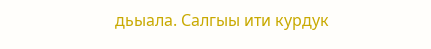дьыала. Салгыы ити курдук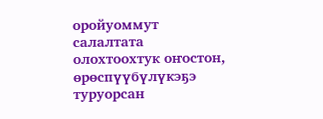оройуоммут салалтата олохтоохтук оҥостон, өрөспүүбүлүкэҕэ туруорсан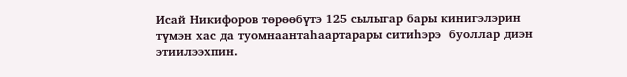Исай Никифоров төрөөбүтэ 125 сылыгар бары кинигэлэрин түмэн хас да туомнаантаһаартарары ситиһэрэ  буоллар диэн этиилээхпин.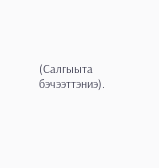(Салгыыта бэчээттэниэ).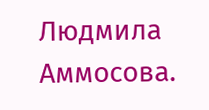Людмила Аммосова.